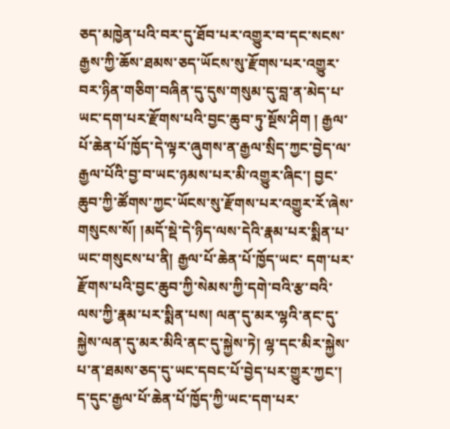ཅད་མཁྱེན་པའི་བར་དུ་ཐོབ་པར་འགྱུར་བ་དང་སངས་རྒྱས་ཀྱི་ཆོས་ཐམས་ཅད་ཡོངས་སུ་རྫོགས་པར་འགྱུར་བར་ཉིན་གཅིག་བཞིན་དུ་དུས་གསུམ་དུ་བླ་ན་མེད་པ་ཡང་དག་པར་རྫོགས་པའི་བྱང་ཆུབ་ཏུ་སྔོས་ཤིག ། རྒྱལ་པོ་ཆེན་པོ་ཁྱོད་དེ་ལྟར་ཞུགས་ན་རྒྱལ་སྲིད་ཀྱང་བྱེད་ལ་རྒྱལ་པོའི་བྱ་བ་ཡང་ཉམས་པར་མི་འགྱུར་ཞིང་། བྱང་ཆུབ་ཀྱི་ཚོགས་ཀྱང་ཡོངས་སུ་རྫོགས་པར་འགྱུར་རོ་ཞེས་གསུངས་སོ། །མདོ་སྡེ་དེ་ཉིད་ལས་དེའི་རྣམ་པར་སྨིན་པ་ཡང་གསུངས་པ་ནི། རྒྱལ་པོ་ཆེན་པོ་ཁྱོད་ཡང་ དག་པར་རྫོགས་པའི་བྱང་ཆུབ་ཀྱི་སེམས་ཀྱི་དགེ་བའི་རྩ་བའི་ལས་ཀྱི་རྣམ་པར་སྨིན་པས། ལན་དུ་མར་ལྷའི་ནང་དུ་སྐྱེས་ལན་དུ་མར་མིའི་ནང་དུ་སྐྱེས་ཏེ། ལྷ་དང་མིར་སྐྱེས་པ་ན་ཐམས་ཅད་དུ་ཡང་དབང་པོ་བྱེད་པར་གྱུར་ཀྱང་། ད་དུང་རྒྱལ་པོ་ཆེན་པོ་ཁྱོད་ཀྱི་ཡང་དག་པར་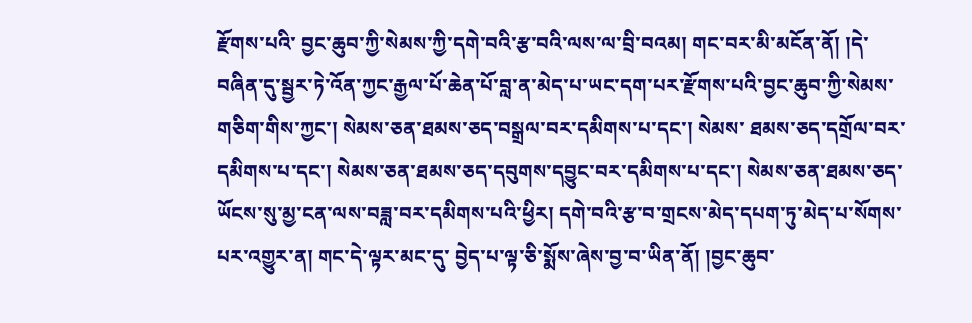རྫོགས་པའི་ བྱང་ཆུབ་ཀྱི་སེམས་ཀྱི་དགེ་བའི་རྩ་བའི་ལས་ལ་བྲི་བའམ། གང་བར་མི་མངོན་ནོ། །དེ་བཞིན་དུ་སྦྱར་ཏེ་འོན་ཀྱང་རྒྱལ་པོ་ཆེན་པོ་བླ་ན་མེད་པ་ཡང་དག་པར་རྫོགས་པའི་བྱང་ཆུབ་ཀྱི་སེམས་གཅིག་གིས་ཀྱང་། སེམས་ཅན་ཐམས་ཅད་བསྒྲལ་བར་དམིགས་པ་དང་། སེམས་ ཐམས་ཅད་དགྲོལ་བར་དམིགས་པ་དང་། སེམས་ཅན་ཐམས་ཅད་དབུགས་དབྱུང་བར་དམིགས་པ་དང་། སེམས་ཅན་ཐམས་ཅད་ཡོངས་སུ་མྱ་ངན་ལས་བཟླ་བར་དམིགས་པའི་ཕྱིར། དགེ་བའི་རྩ་བ་གྲངས་མེད་དཔག་ཏུ་མེད་པ་སོགས་པར་འགྱུར་ན། གང་དེ་ལྟར་མང་དུ་ བྱེད་པ་ལྟ་ཅི་སྨོས་ཞེས་བྱ་བ་ཡིན་ནོ། །བྱང་ཆུབ་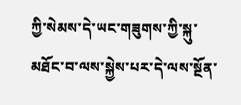ཀྱི་སེམས་དེ་ཡང་གཟུགས་ཀྱི་སྐུ་མཐོང་བ་ལས་སྐྱེས་པར་དེ་ལས་སྔོན་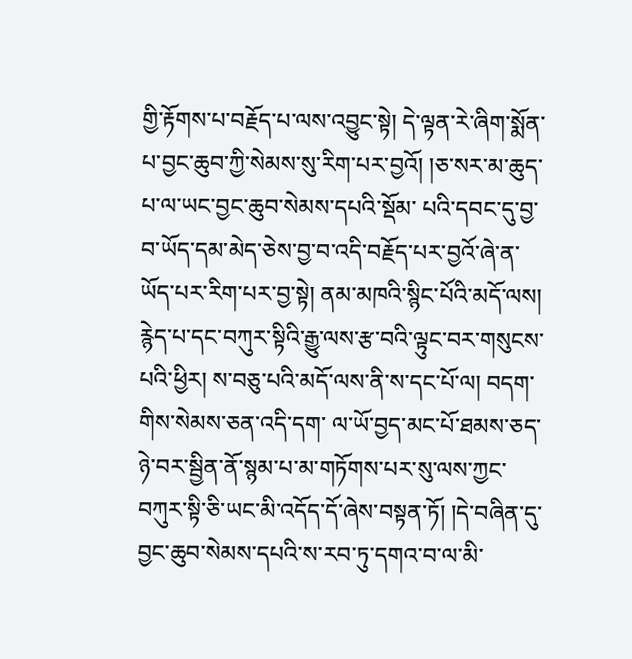གྱི་རྟོགས་པ་བརྗོད་པ་ལས་འབྱུང་སྟེ། དེ་ལྟན་རེ་ཞིག་སྨོན་པ་བྱང་ཆུབ་ཀྱི་སེམས་སུ་རིག་པར་བྱའོ། །ཅ་སར་མ་ཆུད་པ་ལ་ཡང་བྱང་ཆུབ་སེམས་དཔའི་སྡོམ་ པའི་དབང་དུ་བྱ་བ་ཡོད་དམ་མེད་ཅེས་བྱ་བ་འདི་བརྗོད་པར་བྱའོ་ཞེ་ན་ཡོད་པར་རིག་པར་བྱ་སྟེ། ནམ་མཁའི་སྙིང་པོའི་མདོ་ལས། རྙེད་པ་དང་བཀུར་སྟིའི་རྒྱུ་ལས་རྩ་བའི་ལྟུང་བར་གསུངས་པའི་ཕྱིར། ས་བཅུ་པའི་མདོ་ལས་ནི་ས་དང་པོ་ལ། བདག་གིས་སེམས་ཅན་འདི་དག་ ལ་ཡོ་བྱད་མང་པོ་ཐམས་ཅད་ཉེ་བར་སྦྱིན་ནོ་སྙམ་པ་མ་གཏོགས་པར་སུ་ལས་ཀྱང་བཀུར་སྟི་ཅི་ཡང་མི་འདོད་དོ་ཞེས་བསྟན་ཏོ། །དེ་བཞིན་དུ་བྱང་ཆུབ་སེམས་དཔའི་ས་རབ་ཏུ་དགའ་བ་ལ་མི་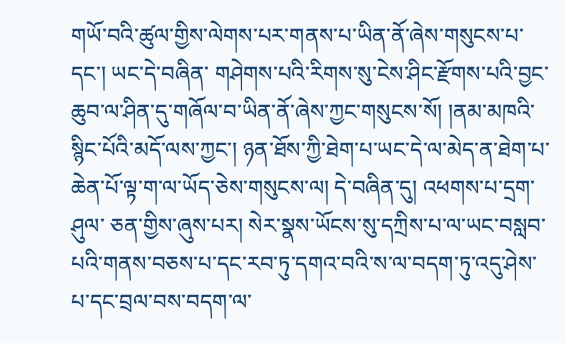གཡོ་བའི་ཚུལ་གྱིས་ལེགས་པར་གནས་པ་ཡིན་ནོ་ཞེས་གསུངས་པ་དང་། ཡང་དེ་བཞིན་ གཤེགས་པའི་རིགས་སུ་ངེས་ཤིང་རྫོགས་པའི་བྱང་ཆུབ་ལ་ཤིན་དུ་གཞོལ་བ་ཡིན་ནོ་ཞེས་ཀྱང་གསུངས་སོ། །ནམ་མཁའི་སྙིང་པོའི་མདོ་ལས་ཀྱང་། ཉན་ཐོས་ཀྱི་ཐེག་པ་ཡང་དེ་ལ་མེད་ན་ཐེག་པ་ཆེན་པོ་ལྟ་ག་ལ་ཡོད་ཅེས་གསུངས་ལ། དེ་བཞིན་དུ། འཕགས་པ་དྲག་ཤུལ་ ཅན་གྱིས་ཞུས་པར། སེར་སྣས་ཡོངས་སུ་དཀྲིས་པ་ལ་ཡང་བསླབ་པའི་གནས་བཅས་པ་དང་རབ་ཏུ་དགའ་བའི་ས་ལ་བདག་ཏུ་འདུ་ཤེས་པ་དང་བྲལ་བས་བདག་ལ་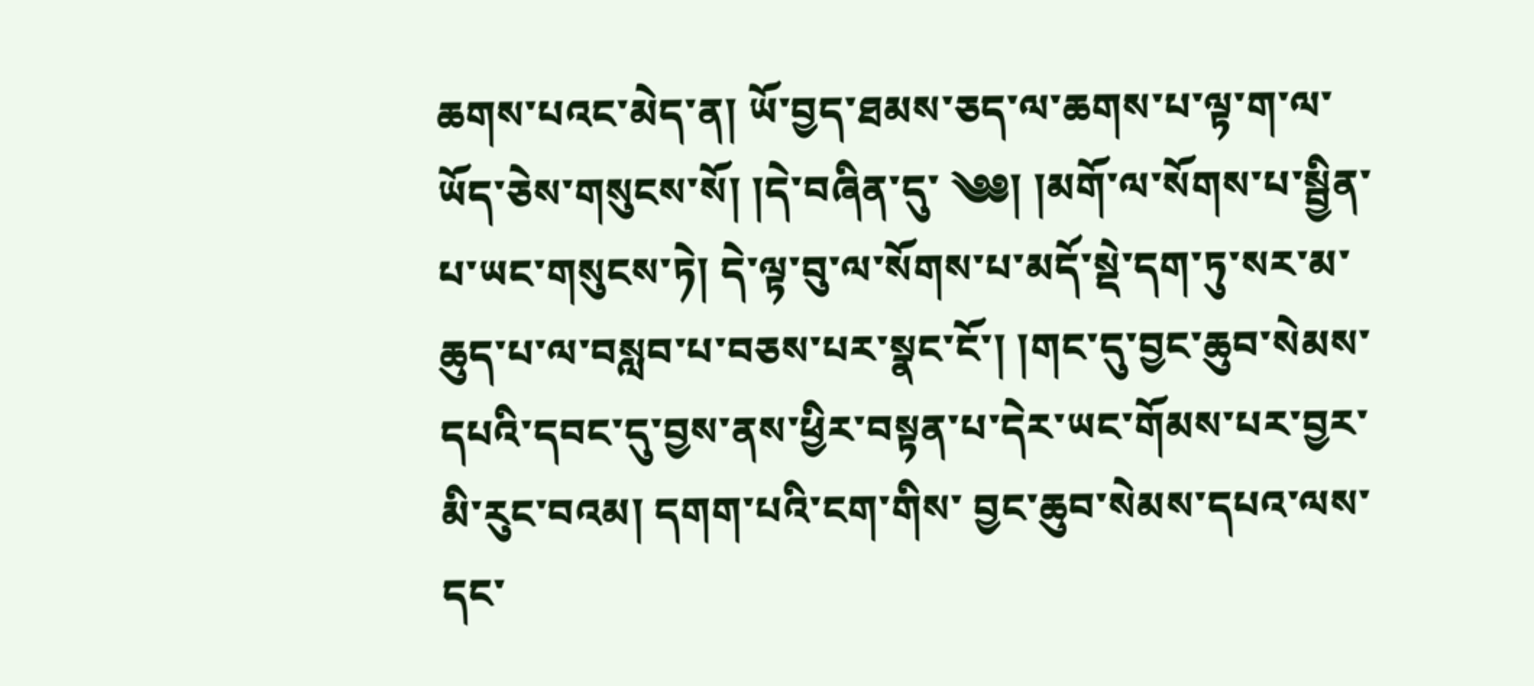ཆགས་པའང་མེད་ན། ཡོ་བྱད་ཐམས་ཅད་ལ་ཆགས་པ་ལྟ་ག་ལ་ཡོད་ཅེས་གསུངས་སོ། །དེ་བཞིན་དུ་ ༄༅། །མགོ་ལ་སོགས་པ་སྦྱིན་པ་ཡང་གསུངས་ཏེ། དེ་ལྟ་བུ་ལ་སོགས་པ་མདོ་སྡེ་དག་ཏུ་སར་མ་ཆུད་པ་ལ་བསླབ་པ་བཅས་པར་སྣང་ངོ་། །གང་དུ་བྱང་ཆུབ་སེམས་དཔའི་དབང་དུ་བྱས་ནས་ཕྱིར་བསྟན་པ་དེར་ཡང་གོམས་པར་བྱར་མི་རུང་བའམ། དགག་པའི་ངག་གིས་ བྱང་ཆུབ་སེམས་དཔའ་ལས་དང་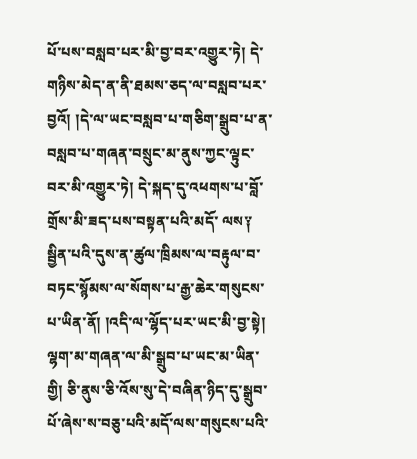པོ་པས་བསླབ་པར་མི་བྱ་བར་འགྱུར་ཏེ། དེ་གཉིས་མེད་ན་ནི་ཐམས་ཅད་ལ་བསླབ་པར་བྱའོ། །དེ་ལ་ཡང་བསླབ་པ་གཅིག་སྒྲུབ་པ་ན་བསླབ་པ་གཞན་བསྲུང་མ་ནུས་ཀྱང་ལྟུང་བར་མི་འགྱུར་ཏེ། དེ་སྐད་དུ་འཕགས་པ་བློ་གྲོས་མི་ཟད་པས་བསྟན་པའི་མདོ་ ལས༑ སྦྱིན་པའི་དུས་ན་ཚུལ་ཁྲིམས་ལ་བརྟུལ་བ་བཏང་སྙོམས་ལ་སོགས་པ་རྒྱ་ཆེར་གསུངས་པ་ཡིན་ནོ། །འདི་ལ་ལྷོད་པར་ཡང་མི་བྱ་སྟེ། ལྷག་མ་གཞན་ལ་མི་སྒྲུབ་པ་ཡང་མ་ཡིན་གྱི། ཅི་ནུས་ཅི་འོས་སུ་དེ་བཞིན་ཉིད་དུ་སྒྲུབ་པོ་ཞེས་ས་བཅུ་པའི་མདོ་ལས་གསུངས་པའི་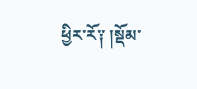ཕྱིར་རོ༑ །སྡོམ་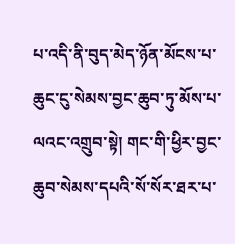པ་འདི་ནི་བུད་མེད་ཉོན་མོངས་པ་ཆུང་ངུ་སེམས་བྱང་ཆུབ་ཏུ་མོས་པ་ལའང་འགྲུབ་སྟེ། གང་གི་ཕྱིར་བྱང་ཆུབ་སེམས་དཔའི་སོ་སོར་ཐར་པ་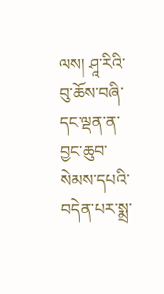ལས། ཤཱ་རིའི་བུ་ཆོས་བཞི་དང་ལྡན་ན་བྱང་ཆུབ་སེམས་དཔའི་བདེན་པར་སྨྲ་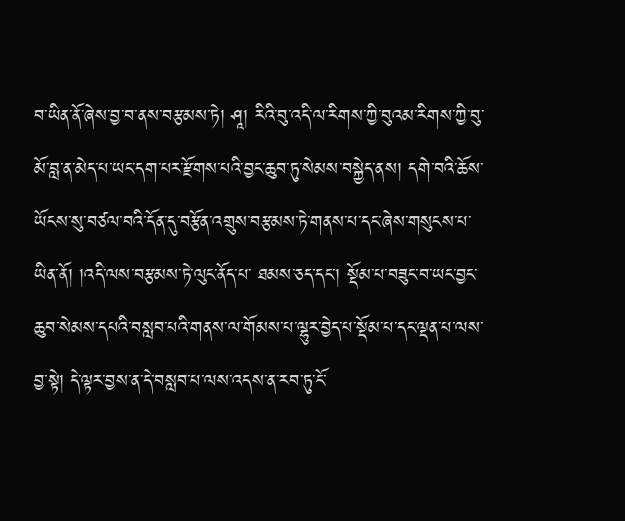བ་ཡིན་ནོ་ཞེས་བྱ་བ་ནས་བརྩམས་ཏེ། ཤཱ། རིའི་བུ་འདི་ལ་རིགས་ཀྱི་བུའམ་རིགས་ཀྱི་བུ་མོ་བླ་ན་མེད་པ་ཡང་དག་པར་རྫོགས་པའི་བྱང་ཆུབ་ཏུ་སེམས་བསྐྱེད་ནས། དགེ་བའི་ཆོས་ཡོངས་སུ་བཙལ་བའི་དོན་དུ་བརྩོན་འགྲུས་བརྩམས་ཏེ་གནས་པ་དང་ཞེས་གསུངས་པ་ཡིན་ནོ། །འདི་ལས་བརྩམས་ཏེ་ལུང་ནོད་པ་ ཐམས་ཅད་དང་། སྡོམ་པ་བཟུང་བ་ཡང་བྱང་ཆུབ་སེམས་དཔའི་བསླབ་པའི་གནས་ལ་གོམས་པ་ལྷུར་བྱེད་པ་སྡོམ་པ་དང་ལྡན་པ་ལས་བྱ་སྟེ། དེ་ལྟར་བྱས་ན་དེ་བསླབ་པ་ལས་འདས་ན་རབ་ཏུ་ངོ་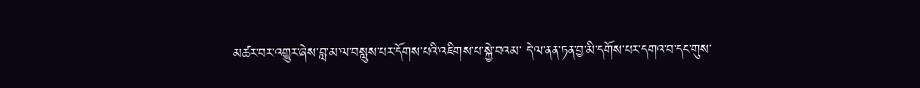མཚར་བར་འགྱུར་ཞེས་བླ་མ་ལ་བསླུས་པར་དོགས་པའི་འཇིགས་པ་སྐྱེ་བའམ་ དེ་ལ་ནན་ཏན་བྱ་མི་དགོས་པར་དགའ་བ་དང་གུས་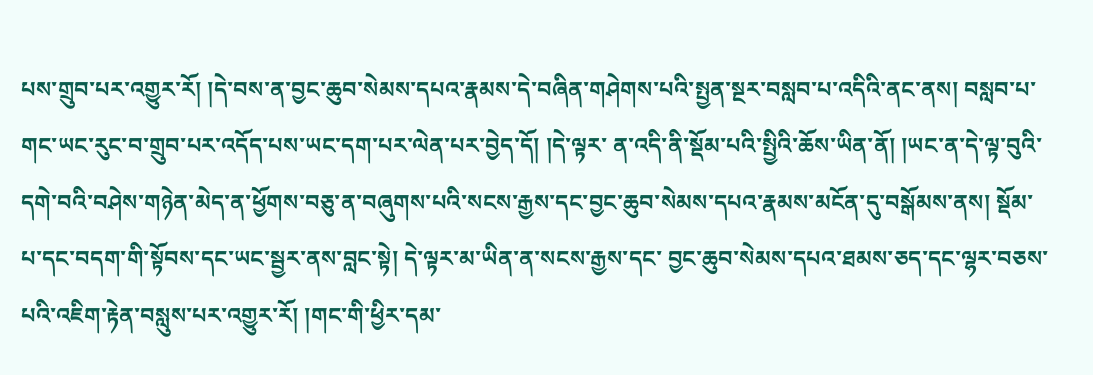པས་གྲུབ་པར་འགྱུར་རོ། །དེ་བས་ན་བྱང་ཆུབ་སེམས་དཔའ་རྣམས་དེ་བཞིན་གཤེགས་པའི་སྤྱན་སྔར་བསླབ་པ་འདིའི་ནང་ནས། བསླབ་པ་གང་ཡང་རུང་བ་གྲུབ་པར་འདོད་པས་ཡང་དག་པར་ལེན་པར་བྱེད་དོ། །དེ་ལྟར་ ན་འདི་ནི་སྡོམ་པའི་སྤྱིའི་ཆོས་ཡིན་ནོ། །ཡང་ན་དེ་ལྟ་བུའི་དགེ་བའི་བཤེས་གཉེན་མེད་ན་ཕྱོགས་བཅུ་ན་བཞུགས་པའི་སངས་རྒྱས་དང་བྱང་ཆུབ་སེམས་དཔའ་རྣམས་མངོན་དུ་བསྒོམས་ནས། སྡོམ་པ་དང་བདག་གི་སྟོབས་དང་ཡང་སྦྱར་ནས་བླང་སྟེ། དེ་ལྟར་མ་ཡིན་ན་སངས་རྒྱས་དང་ བྱང་ཆུབ་སེམས་དཔའ་ཐམས་ཅད་དང་ལྷར་བཅས་པའི་འཇིག་རྟེན་བསླུས་པར་འགྱུར་རོ། །གང་གི་ཕྱིར་དམ་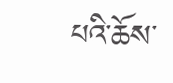པའི་ཆོས་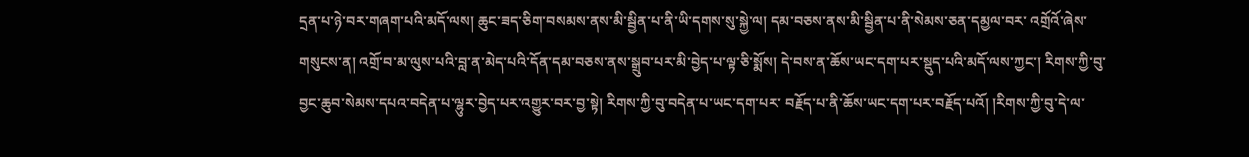དྲན་པ་ཉེ་བར་གཞག་པའི་མདོ་ལས། ཆུང་ཟད་ཅིག་བསམས་ནས་མི་སྦྱིན་པ་ནི་ཡི་དགས་སུ་སྐྱེ་ལ། དམ་བཅས་ནས་མི་སྦྱིན་པ་ནི་སེམས་ཅན་དམྱལ་བར་ འགྲོའོ་ཞེས་གསུངས་ན། འགྲོ་བ་མ་ལུས་པའི་བླ་ན་མེད་པའི་དོན་དམ་བཅས་ནས་སྒྲུབ་པར་མི་བྱེད་པ་ལྟ་ཅི་སྨོས། དེ་བས་ན་ཆོས་ཡང་དག་པར་སྡུད་པའི་མདོ་ལས་ཀྱང་། རིགས་ཀྱི་བུ་བྱང་ཆུབ་སེམས་དཔའ་བདེན་པ་ལྷུར་བྱེད་པར་འགྱུར་བར་བྱ་སྟེ། རིགས་ཀྱི་བུ་བདེན་པ་ཡང་དག་པར་ བརྗོད་པ་ནི་ཆོས་ཡང་དག་པར་བརྗོད་པའོ། །རིགས་ཀྱི་བུ་དེ་ལ་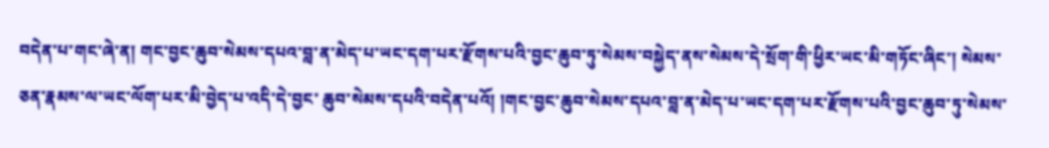བདེན་པ་གང་ཞེ་ན། གང་བྱང་ཆུབ་སེམས་དཔའ་བླ་ན་མེད་པ་ཡང་དག་པར་རྫོགས་པའི་བྱང་ཆུབ་ཏུ་སེམས་བསྐྱེད་ནས་སེམས་དེ་སྲོག་གི་ཕྱིར་ཡང་མི་གཏོང་ཞིང་། སེམས་ཅན་རྣམས་ལ་ཡང་ལོག་པར་མི་བྱེད་པ་འདི་དེ་བྱང་ ཆུབ་སེམས་དཔའི་བདེན་པའོ། །གང་བྱང་ཆུབ་སེམས་དཔའ་བླ་ན་མེད་པ་ཡང་དག་པར་རྫོགས་པའི་བྱང་ཆུབ་ཏུ་སེམས་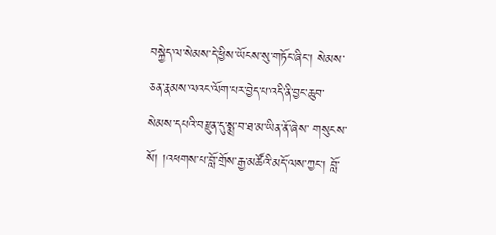བསྐྱེད་ལ་སེམས་དེ་ཕྱིས་ཡོངས་སུ་གཏོང་ཞིང་། སེམས་ཅན་རྣམས་ལའང་ལོག་པར་བྱེད་པ་འདི་ནི་བྱང་ཆུབ་སེམས་དཔའི་བརྫུན་དུ་སྨྲ་བ་ཐ་མ་ཡིན་ནོ་ཞེས་ གསུངས་སོ། །འཕགས་པ་བློ་གྲོས་རྒྱ་མཚོའི་མདོ་ལས་ཀྱང་། བློ་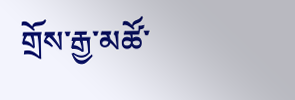གྲོས་རྒྱ་མཚོ་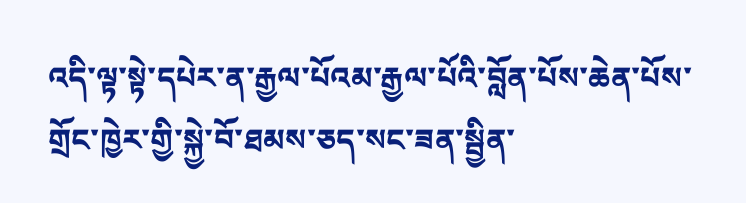འདི་ལྟ་སྟེ་དཔེར་ན་རྒྱལ་པོའམ་རྒྱལ་པོའི་བློན་པོས་ཆེན་པོས་གྲོང་ཁྱེར་གྱི་སྐྱེ་བོ་ཐམས་ཅད་སང་ཟན་སྦྱིན་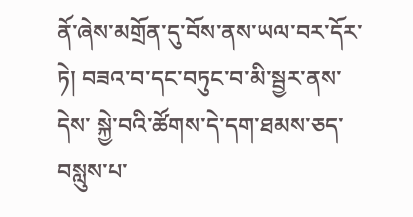ནོ་ཞེས་མགྲོན་དུ་བོས་ནས་ཡལ་བར་དོར་ཏེ། བཟའ་བ་དང་བཏུང་བ་མི་སྦྱར་ནས་དེས་ སྐྱེ་བའི་ཚོགས་དེ་དག་ཐམས་ཅད་བསླུས་པ་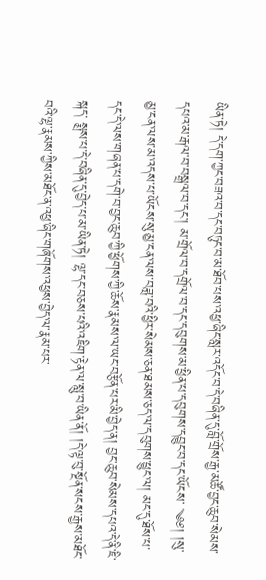ཡིན་ཏེ། དེ་དག་ཀྱང་བཟའ་བ་དང་བཏུང་བ་མ་ཐོབ་པས་འཕྱ་ཞིང་སླར་འདོང་བ་དེ་བཞིན་དུ་བློ་གྲོས་རྒྱ་མཚོ་བྱང་ཆུབ་སེམས་དཔའ་མ་རྒལ་བ་བསྒྲལ་བ་དང་། མ་གྲོལ་བ་དགྲོལ་བ་དང་དབུགས་མ་ཕྱིན་པ་དབུགས་དབྱུང་བ་དང་ཡོངས་ ༄༅། །སུ་མྱ་ངན་ལས་མ་འདས་པ་ཡོངས་སུ་མྱ་ངན་ལས་བཟླ་བའི་ཕྱིར་སེམས་ཅན་ཐམས་ཅད་ལ་དབུགས་ཕྱུང་ལ། མང་དུ་ཐོས་པ་དང་དེ་ལས་གཞན་པ་དགེ་བ་བྱང་ཆུབ་ཀྱི་ཕྱོགས་ཀྱི་ཆོས་རྣམས་ལ་ཡང་བརྩོན་པར་མི་བྱེད་ན། བྱང་ཆུབ་སེམས་དཔའ་དེ་ནི་ཇི་སྐད་ སྨྲས་པ་དེ་བཞིན་དུ་བྱེད་པ་མ་ཡིན་ཏེ། ལྷ་དང་བཅས་པའི་འཇིག་རྟེན་ལ་སླུ་བ་ཡིན་ནོ། །དེ་ལྟ་བུ་སྔོན་སངས་རྒྱས་མཐོང་བའི་ལྷ་རྣམས་ཀྱིས་མཐོང་ན་འཕྱ་ཞིང་གཞོགས་འཕྱས་བྱེད་ལ་རྣམ་པར་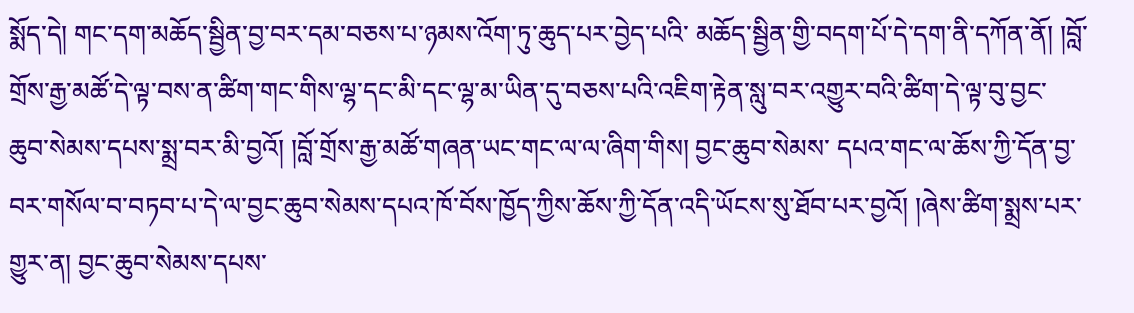སྨོད་དེ། གང་དག་མཆོད་སྦྱིན་བྱ་བར་དམ་བཅས་པ་ཉམས་འོག་ཏུ་ཆུད་པར་བྱེད་པའི་ མཆོད་སྦྱིན་གྱི་བདག་པོ་དེ་དག་ནི་དཀོན་ནོ། །བློ་གྲོས་རྒྱ་མཚོ་དེ་ལྟ་བས་ན་ཚིག་གང་གིས་ལྷ་དང་མི་དང་ལྷ་མ་ཡིན་དུ་བཅས་པའི་འཇིག་རྟེན་སླུ་བར་འགྱུར་བའི་ཚིག་དེ་ལྟ་བུ་བྱང་ཆུབ་སེམས་དཔས་སྨྲ་བར་མི་བྱའོ། །བློ་གྲོས་རྒྱ་མཚོ་གཞན་ཡང་གང་ལ་ལ་ཞིག་གིས། བྱང་ཆུབ་སེམས་ དཔའ་གང་ལ་ཆོས་ཀྱི་དོན་བྱ་བར་གསོལ་བ་བཏབ་པ་དེ་ལ་བྱང་ཆུབ་སེམས་དཔའ་ཁོ་བོས་ཁྱོད་ཀྱིས་ཆོས་ཀྱི་དོན་འདི་ཡོངས་སུ་ཐོབ་པར་བྱའོ། །ཞེས་ཚིག་སྨྲས་པར་གྱུར་ན། བྱང་ཆུབ་སེམས་དཔས་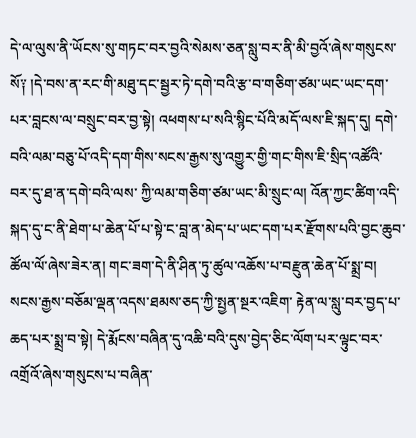དེ་ལ་ལུས་ནི་ཡོངས་སུ་གཏང་བར་བྱའི་སེམས་ཅན་སླུ་བར་ནི་མི་བྱའོ་ཞེས་གསུངས་ སོ༑ །དེ་བས་ན་རང་གི་མཐུ་དང་སྦྱར་ཏེ་དགེ་བའི་རྩ་བ་གཅིག་ཙམ་ཡང་ཡང་དག་པར་བླངས་ལ་བསྲུང་བར་བྱ་སྟེ། འཕགས་པ་སའི་སྙིང་པོའི་མདོ་ལས་ཇི་སྐད་དུ། དགེ་བའི་ལམ་བཅུ་པོ་འདི་དག་གིས་སངས་རྒྱས་སུ་འགྱུར་གྱི་གང་གིས་ཇི་སྲིད་འཚོའི་བར་དུ་ཐ་ན་དགེ་བའི་ལས་ ཀྱི་ལམ་གཅིག་ཙམ་ཡང་མི་སྲུང་ལ། འོན་ཀྱང་ཚིག་འདི་སྐད་དུ་ང་ནི་ཐེག་པ་ཆེན་པོ་པ་སྟེ་ང་བླ་ན་མེད་པ་ཡང་དག་པར་རྫོགས་པའི་བྱང་ཆུབ་ཚོལ་ལོ་ཞེས་ཟེར་ན། གང་ཟག་དེ་ནི་ཤིན་ཏུ་ཚུལ་འཆོས་པ་བརྫུན་ཆེན་པོ་སྨྲ་བ། སངས་རྒྱས་བཅོམ་ལྡན་འདས་ཐམས་ཅད་ཀྱི་སྤྱན་སྔར་འཇིག་ རྟེན་ལ་སླུ་བར་བྱད་པ་ཆད་པར་སྨྲ་བ་སྟེ། དེ་རྨོངས་བཞིན་དུ་འཆི་བའི་དུས་བྱེད་ཅིང་ལོག་པར་ལྟུང་བར་འགྲོའོ་ཞེས་གསུངས་པ་བཞིན་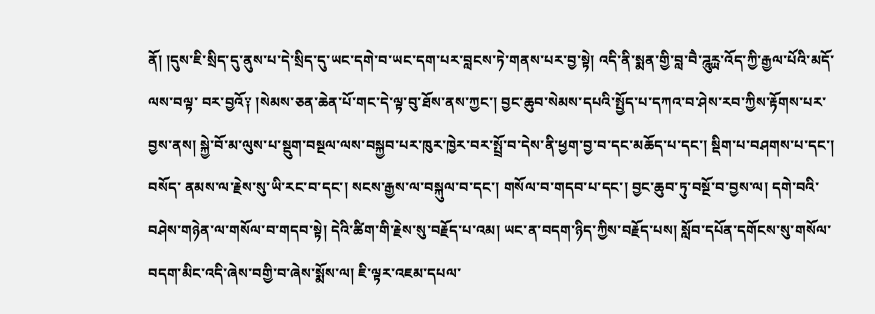ནོ། །དུས་ཇི་སྲིད་དུ་ནུས་པ་དེ་སྲིད་དུ་ཡང་དགེ་བ་ཡང་དག་པར་བླངས་ཏེ་གནས་པར་བྱ་སྟེ། འདི་ནི་སྨན་གྱི་བླ་བཻ་ཌཱུཪྻ་འོད་ཀྱི་རྒྱལ་པོའི་མདོ་ལས་བལྟ་ བར་བྱའོ༑ །སེམས་ཅན་ཆེན་པོ་གང་དེ་ལྟ་བུ་ཐོས་ནས་ཀྱང་། བྱང་ཆུབ་སེམས་དཔའི་སྤྱོད་པ་དཀའ་བ་ཤེས་རབ་ཀྱིས་རྟོགས་པར་བྱས་ནས། སྐྱེ་བོ་མ་ལུས་པ་སྡུག་བསྔལ་ལས་བསྐྱབ་པར་ཁུར་ཁྱེར་བར་སྤྲོ་བ་དེས་ནི་ཕྱག་བྱ་བ་དང་མཆོད་པ་དང་། སྡིག་པ་བཤགས་པ་དང་། བསོད་ ནམས་ལ་རྗེས་སུ་ཡི་རང་བ་དང་། སངས་རྒྱས་ལ་བསྐུལ་བ་དང་། གསོལ་བ་གདབ་པ་དང་། བྱང་ཆུབ་ཏུ་བསྔོ་བ་བྱས་ལ། དགེ་བའི་བཤེས་གཉེན་ལ་གསོལ་བ་གདབ་སྟེ། དེའི་ཚིག་གི་རྗེས་སུ་བརྗོད་པ་འམ། ཡང་ན་བདག་ཉིད་ཀྱིས་བརྗོད་པས། སློབ་དཔོན་དགོངས་སུ་གསོལ་ བདག་མིང་འདི་ཞེས་བགྱི་བ་ཞེས་སྨོས་ལ། ཇི་ལྟར་འཇམ་དཔལ་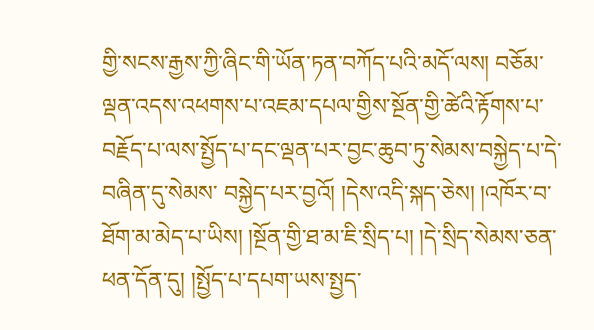གྱི་སངས་རྒྱས་ཀྱི་ཞིང་གི་ཡོན་ཏན་བཀོད་པའི་མདོ་ལས། བཅོམ་ལྡན་འདས་འཕགས་པ་འཇམ་དཔལ་གྱིས་སྔོན་གྱི་ཚེའི་རྟོགས་པ་བརྗོད་པ་ལས་སྤྱོད་པ་དང་ལྡན་པར་བྱང་ཆུབ་ཏུ་སེམས་བསྐྱེད་པ་དེ་བཞིན་དུ་སེམས་ བསྐྱེད་པར་བྱའོ། །དེས་འདི་སྐད་ཅེས། །འཁོར་བ་ཐོག་མ་མེད་པ་ཡིས། །སྔོན་གྱི་ཐ་མ་ཇི་སྲིད་པ། །དེ་སྲིད་སེམས་ཅན་ཕན་དོན་དུ། །སྤྱོད་པ་དཔག་ཡས་སྤྱད་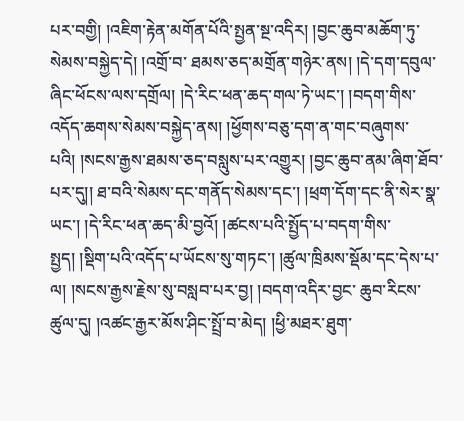པར་བགྱི། །འཇིག་རྟེན་མགོན་པོའི་སྤྱན་སྔ་འདིར། །བྱང་ཆུབ་མཆོག་ཏུ་སེམས་བསྐྱེད་དེ། །འགྲོ་བ་ ཐམས་ཅད་མགྲོན་གཉེར་ནས། །དེ་དག་དབུལ་ཞིང་ཕོངས་ལས་དགྲོལ། །དེ་རིང་ཕན་ཆད་གལ་ཏེ་ཡང་། །བདག་གིས་འདོད་ཆགས་སེམས་བསྐྱེད་ནས། །ཕྱོགས་བཅུ་དག་ན་གང་བཞུགས་པའི། །སངས་རྒྱས་ཐམས་ཅད་བསླུས་པར་འགྱུར། །བྱང་ཆུབ་ནམ་ཞིག་ཐོབ་པར་དུ།། ཐ་བའི་སེམས་དང་གནོད་སེམས་དང་། །ཕྲག་དོག་དང་ནི་སེར་སྣ་ཡང་། །དེ་རིང་ཕན་ཆད་མི་བྱའོ། །ཚངས་པའི་སྤྱོད་པ་བདག་གིས་སྤྱད། །སྡིག་པའི་འདོད་པ་ཡོངས་སུ་གཏང་། །ཚུལ་ཁྲིམས་སྡོམ་དང་དེས་པ་ལ། །སངས་རྒྱས་རྗེས་སུ་བསླབ་པར་བྱ། །བདག་འདིར་བྱང་ ཆུབ་རིངས་ཚུལ་དུ། །འཚང་རྒྱར་མོས་ཤིང་སྤྲོ་བ་མེད། །ཕྱི་མཐར་ཐུག་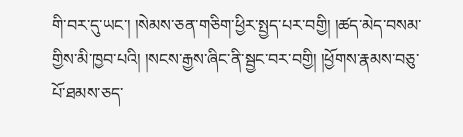གི་བར་དུ་ཡང་། །སེམས་ཅན་གཅིག་ཕྱིར་སྤྱད་པར་བགྱི། །ཚད་མེད་བསམ་གྱིས་མི་ཁྱབ་པའི། །སངས་རྒྱས་ཞིང་ནི་སྦྱང་བར་བགྱི། །ཕྱོགས་རྣམས་བཅུ་པོ་ཐམས་ཅད་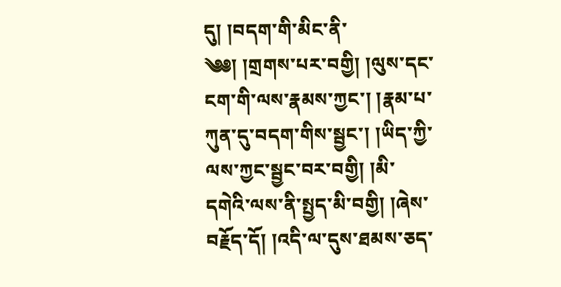དུ། །བདག་གི་མིང་ནི་ ༄༅། །གྲགས་པར་བགྱི། །ལུས་དང་ངག་གི་ལས་རྣམས་ཀྱང་། །རྣམ་པ་ཀུན་དུ་བདག་གིས་སྦྱང་། །ཡིད་ཀྱི་ལས་ཀྱང་སྦྱང་བར་བགྱི། །མི་དགེའི་ལས་ནི་སྤྱད་མི་བགྱི། །ཞེས་བརྗོད་དོ། །འདི་ལ་དུས་ཐམས་ཅད་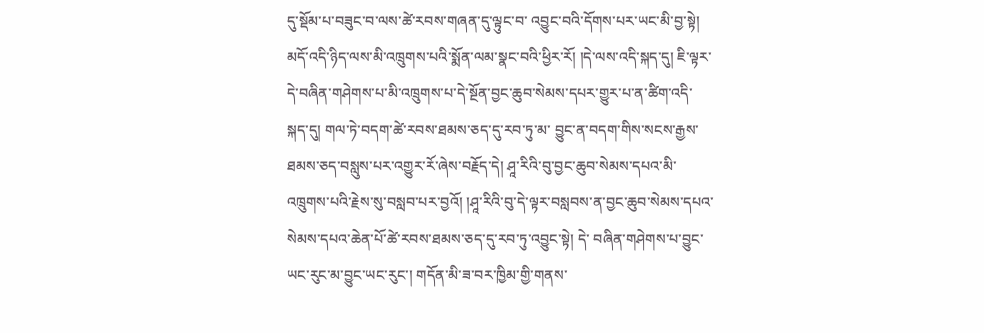དུ་སྡོམ་པ་བཟུང་བ་ལས་ཚེ་རབས་གཞན་དུ་ལྟུང་བ་ འབྱུང་བའི་དོགས་པར་ཡང་མི་བྱ་སྟེ། མདོ་འདི་ཉིད་ལས་མི་འཁྲུགས་པའི་སྨོན་ལམ་སྣང་བའི་ཕྱིར་རོ། །དེ་ལས་འདི་སྐད་དུ། ཇི་ལྟར་དེ་བཞིན་གཤེགས་པ་མི་འཁྲུགས་པ་དེ་སྔོན་བྱང་ཆུབ་སེམས་དཔར་གྱུར་པ་ན་ཚིག་འདི་སྐད་དུ། གལ་ཏེ་བདག་ཚེ་རབས་ཐམས་ཅད་དུ་རབ་ཏུ་མ་ བྱུང་ན་བདག་གིས་སངས་རྒྱས་ཐམས་ཅད་བསླུས་པར་འགྱུར་རོ་ཞེས་བརྗོད་དེ། ཤཱ་རིའི་བུ་བྱང་ཆུབ་སེམས་དཔའ་མི་འཁྲུགས་པའི་རྗེས་སུ་བསླབ་པར་བྱའོ། །ཤཱ་རིའི་བུ་དེ་ལྟར་བསླབས་ན་བྱང་ཆུབ་སེམས་དཔའ་སེམས་དཔའ་ཆེན་པོ་ཚེ་རབས་ཐམས་ཅད་དུ་རབ་ཏུ་འབྱུང་སྟེ། དེ་ བཞིན་གཤེགས་པ་བྱུང་ཡང་རུང་མ་བྱུང་ཡང་རུང་། གདོན་མི་ཟ་བར་ཁྱིམ་གྱི་གནས་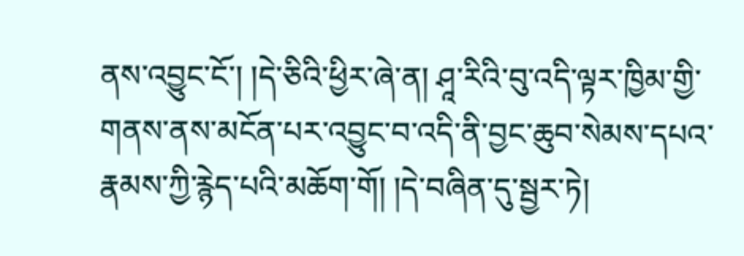ནས་འབྱུང་ངོ་། །དེ་ཅིའི་ཕྱིར་ཞེ་ན། ཤཱ་རིའི་བུ་འདི་ལྟར་ཁྱིམ་གྱི་གནས་ནས་མངོན་པར་འབྱུང་བ་འདི་ནི་བྱང་ཆུབ་སེམས་དཔའ་རྣམས་ཀྱི་རྙེད་པའི་མཆོག་གོ། །དེ་བཞིན་དུ་སྦྱར་ཏེ།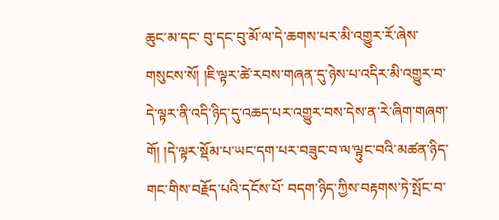ཆུང་མ་དང་ བུ་དང་བུ་མོ་ལ་དེ་ཆགས་པར་མི་འགྱུར་རོ་ཞེས་གསུངས་སོ། །ཇི་ལྟར་ཚེ་རབས་གཞན་དུ་ཉེས་པ་འདིར་མི་འགྱུར་བ་དེ་ལྟར་ནི་འདི་ཉིད་དུ་འཆད་པར་འགྱུར་བས་དེས་ན་རེ་ཞིག་གཞག་གོ། །དེ་ལྟར་སྡོམ་པ་ཡང་དག་པར་བཟུང་བ་ལ་ལྟུང་བའི་མཚན་ཉིད་གང་གིས་བརྗོད་པའི་དངོས་པོ་ བདག་ཉིད་ཀྱིས་བརྟགས་ཏེ་སྤོང་བ་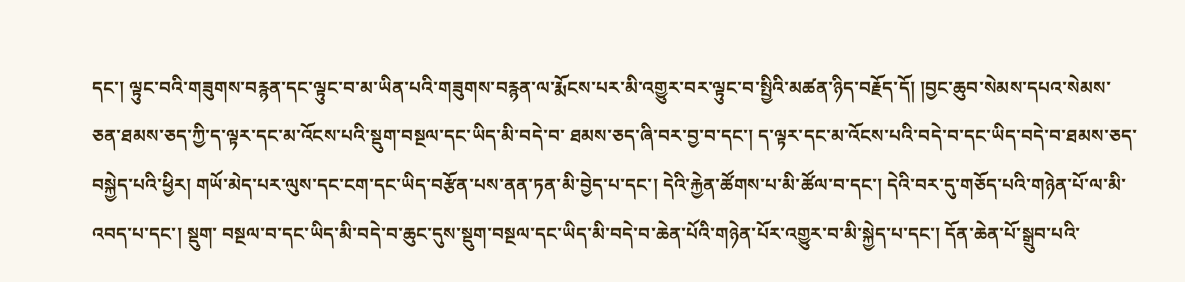དང་། ལྟུང་བའི་གཟུགས་བརྙན་དང་ལྟུང་བ་མ་ཡིན་པའི་གཟུགས་བརྙན་ལ་རྨོངས་པར་མི་འགྱུར་བར་ལྟུང་བ་སྤྱིའི་མཚན་ཉིད་བརྗོད་དོ། །བྱང་ཆུབ་སེམས་དཔའ་སེམས་ཅན་ཐམས་ཅད་ཀྱི་ད་ལྟར་དང་མ་འོངས་པའི་སྡུག་བསྔལ་དང་ཡིད་མི་བདེ་བ་ ཐམས་ཅད་ཞི་བར་བྱ་བ་དང་། ད་ལྟར་དང་མ་འོངས་པའི་བདེ་བ་དང་ཡིད་བདེ་བ་ཐམས་ཅད་བསྐྱེད་པའི་ཕྱིར། གཡོ་མེད་པར་ལུས་དང་ངག་དང་ཡིད་བརྩོན་པས་ནན་ཏན་མི་བྱེད་པ་དང་། དེའི་རྐྱེན་ཚོགས་པ་མི་ཚོལ་བ་དང་། དེའི་བར་དུ་གཅོད་པའི་གཉེན་པོ་ལ་མི་འབད་པ་དང་། སྡུག་ བསྔལ་བ་དང་ཡིད་མི་བདེ་བ་ཆུང་དུས་སྡུག་བསྔལ་དང་ཡིད་མི་བདེ་བ་ཆེན་པོའི་གཉེན་པོར་འགྱུར་བ་མི་སྐྱེད་པ་དང་། དོན་ཆེན་པོ་སྒྲུབ་པའི་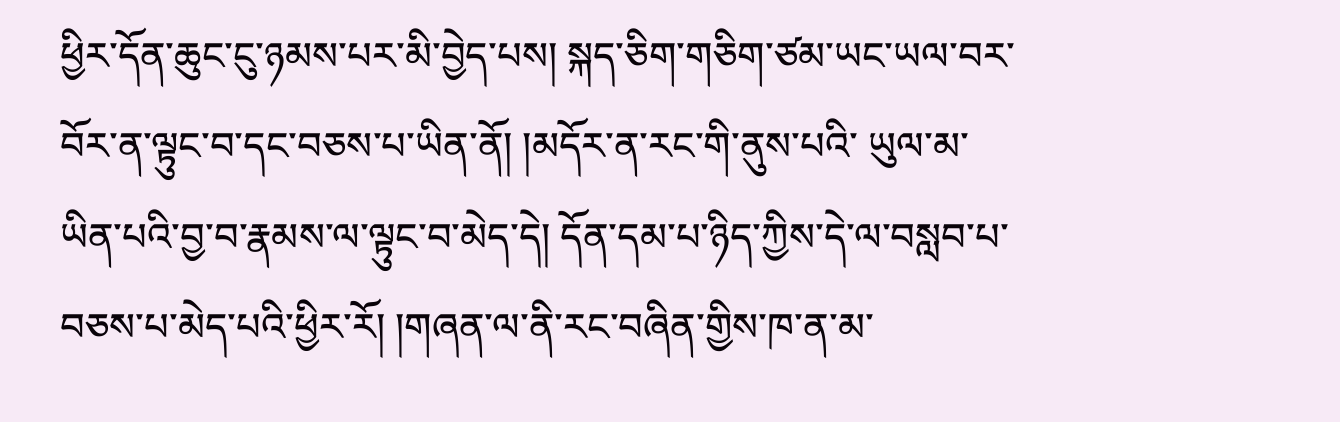ཕྱིར་དོན་ཆུང་ངུ་ཉམས་པར་མི་བྱེད་པས། སྐད་ཅིག་གཅིག་ཙམ་ཡང་ཡལ་བར་བོར་ན་ལྟུང་བ་དང་བཅས་པ་ཡིན་ནོ། །མདོར་ན་རང་གི་ནུས་པའི་ ཡུལ་མ་ཡིན་པའི་བྱ་བ་རྣམས་ལ་ལྟུང་བ་མེད་དེ། དོན་དམ་པ་ཉིད་ཀྱིས་དེ་ལ་བསླབ་པ་བཅས་པ་མེད་པའི་ཕྱིར་རོ། །གཞན་ལ་ནི་རང་བཞིན་གྱིས་ཁ་ན་མ་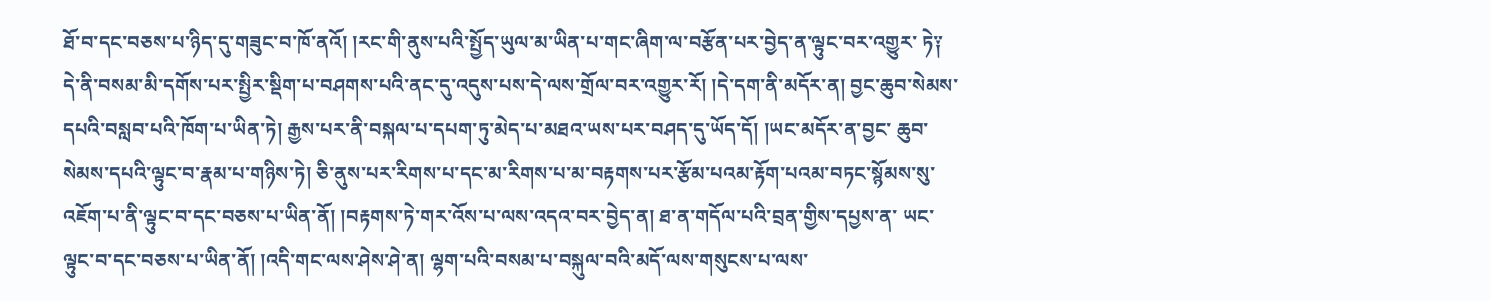ཐོ་བ་དང་བཅས་པ་ཉིད་དུ་གཟུང་བ་ཁོ་ནའོ། །རང་གི་ནུས་པའི་སྤྱོད་ཡུལ་མ་ཡིན་པ་གང་ཞིག་ལ་བརྩོན་པར་བྱེད་ན་ལྟུང་བར་འགྱུར་ ཏེ༑ དེ་ནི་བསམ་མི་དགོས་པར་སྤྱིར་སྡིག་པ་བཤགས་པའི་ནང་དུ་འདུས་པས་དེ་ལས་གྲོལ་བར་འགྱུར་རོ། །དེ་དག་ནི་མདོར་ན། བྱང་ཆུབ་སེམས་དཔའི་བསླབ་པའི་ཁོག་པ་ཡིན་ཏེ། རྒྱས་པར་ནི་བསྐལ་པ་དཔག་ཏུ་མེད་པ་མཐའ་ཡས་པར་བཤད་དུ་ཡོད་དོ། །ཡང་མདོར་ན་བྱང་ ཆུབ་སེམས་དཔའི་ལྟུང་བ་རྣམ་པ་གཉིས་ཏེ། ཅི་ནུས་པར་རིགས་པ་དང་མ་རིགས་པ་མ་བརྟགས་པར་རྩོམ་པའམ་རྟོག་པའམ་བཏང་སྙོམས་སུ་འཇོག་པ་ནི་ལྟུང་བ་དང་བཅས་པ་ཡིན་ནོ། །བརྟགས་ཏེ་གར་འོས་པ་ལས་འདའ་བར་བྱེད་ན། ཐ་ན་གདོལ་པའི་བྲན་གྱིས་དཔྱས་ན་ ཡང་ལྟུང་བ་དང་བཅས་པ་ཡིན་ནོ། །འདི་གང་ལས་ཤེས་ཤེ་ན། ལྷག་པའི་བསམ་པ་བསྐུལ་བའི་མདོ་ལས་གསུངས་པ་ལས་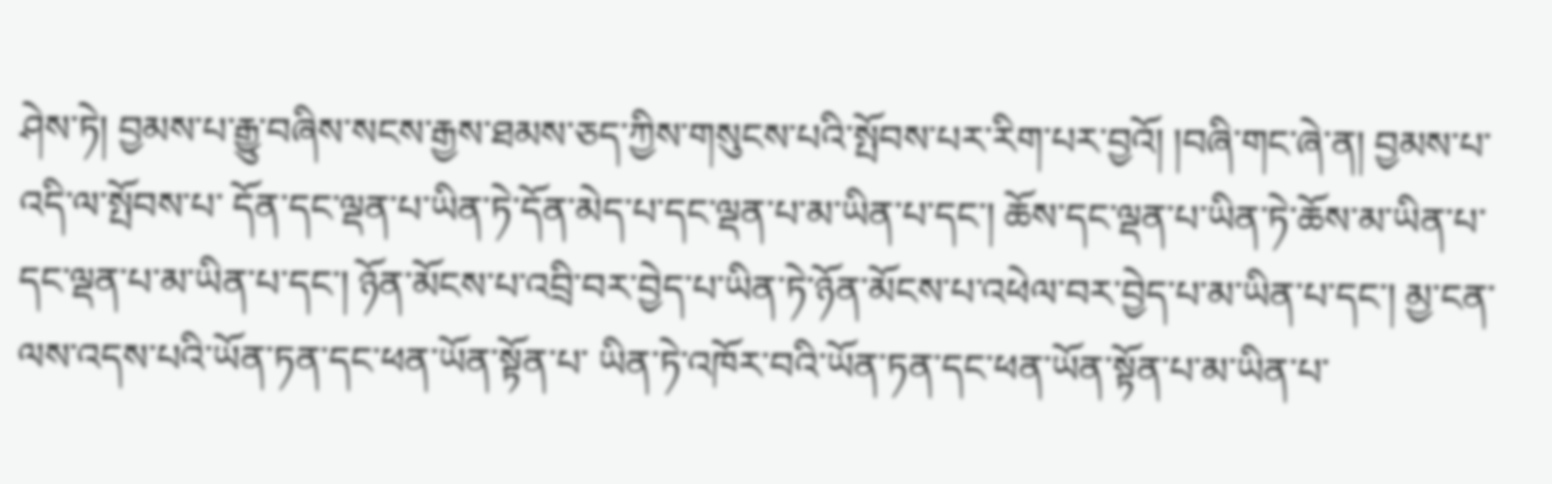ཤེས་ཏེ། བྱམས་པ་རྒྱུ་བཞིས་སངས་རྒྱས་ཐམས་ཅད་ཀྱིས་གསུངས་པའི་སྤོབས་པར་རིག་པར་བྱའོ། །བཞི་གང་ཞེ་ན། བྱམས་པ་འདི་ལ་སྤོབས་པ་ དོན་དང་ལྡན་པ་ཡིན་ཏེ་དོན་མེད་པ་དང་ལྡན་པ་མ་ཡིན་པ་དང་། ཆོས་དང་ལྡན་པ་ཡིན་ཏེ་ཆོས་མ་ཡིན་པ་དང་ལྡན་པ་མ་ཡིན་པ་དང་། ཉོན་མོངས་པ་འབྲི་བར་བྱེད་པ་ཡིན་ཏེ་ཉོན་མོངས་པ་འཕེལ་བར་བྱེད་པ་མ་ཡིན་པ་དང་། མྱ་ངན་ལས་འདས་པའི་ཡོན་ཏན་དང་ཕན་ཡོན་སྟོན་པ་ ཡིན་ཏེ་འཁོར་བའི་ཡོན་ཏན་དང་ཕན་ཡོན་སྟོན་པ་མ་ཡིན་པ་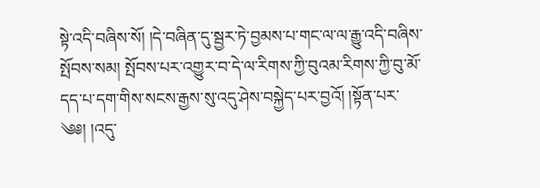སྟེ་འདི་བཞིས་སོ། །དེ་བཞིན་དུ་སྦྱར་ཏེ་བྱམས་པ་གང་ལ་ལ་རྒྱུ་འདི་བཞིས་སྤོབས་སམ། སྤོབས་པར་འགྱུར་བ་དེ་ལ་རིགས་ཀྱི་བུའམ་རིགས་ཀྱི་བུ་མོ་དད་པ་དག་གིས་སངས་རྒྱས་སུ་འདུ་ཤེས་བསྐྱེད་པར་བྱའོ། །སྟོན་པར་ ༄༅། །འདུ་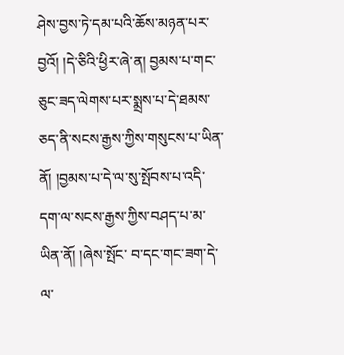ཤེས་བྱས་ཏེ་དམ་པའི་ཆོས་མཉན་པར་བྱའོ། །དེ་ཅིའི་ཕྱིར་ཞེ་ན། བྱམས་པ་གང་ཅུང་ཟད་ལེགས་པར་སྨྲས་པ་དེ་ཐམས་ཅད་ནི་སངས་རྒྱས་ཀྱིས་གསུངས་པ་ཡིན་ནོ། །བྱམས་པ་དེ་ལ་སུ་སྤོབས་པ་འདི་དག་ལ་སངས་རྒྱས་ཀྱིས་བཤད་པ་མ་ཡིན་ནོ། །ཞེས་སྤོང་ བ་དང་གང་ཟག་དེ་ལ་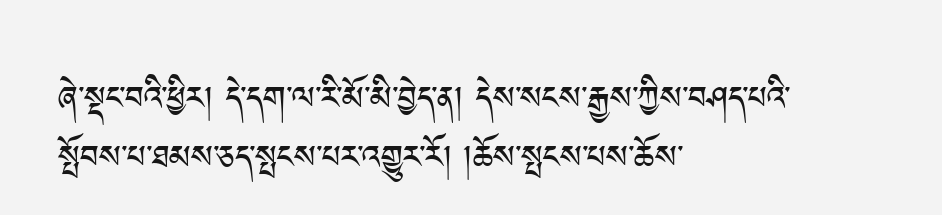ཞེ་སྡང་བའི་ཕྱིར། དེ་དག་ལ་རི་མོ་མི་བྱེད་ན། དེས་སངས་རྒྱས་ཀྱིས་བཤད་པའི་སྤོབས་པ་ཐམས་ཅད་སྤངས་པར་འགྱུར་རོ། །ཆོས་སྤངས་པས་ཆོས་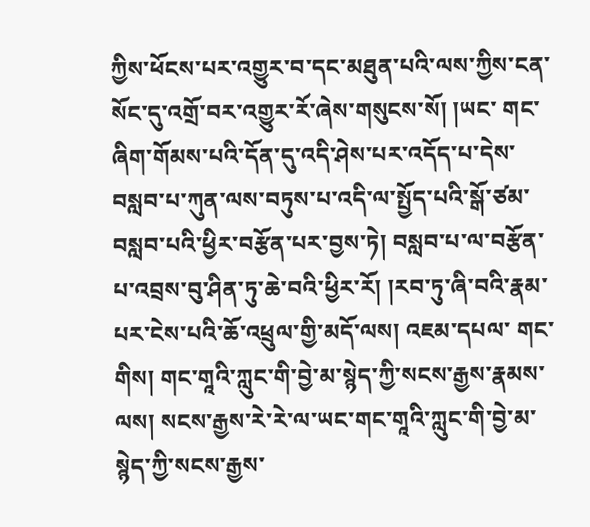ཀྱིས་ཕོངས་པར་འགྱུར་བ་དང་མཐུན་པའི་ལས་ཀྱིས་ངན་སོང་དུ་འགྲོ་བར་འགྱུར་རོ་ཞེས་གསུངས་སོ། །ཡང་ གང་ཞིག་གོམས་པའི་དོན་དུ་འདི་ཤེས་པར་འདོད་པ་དེས་བསླབ་པ་ཀུན་ལས་བཏུས་པ་འདི་ལ་སྤྱོད་པའི་སྒོ་ཙམ་བསླབ་པའི་ཕྱིར་བརྩོན་པར་བྱས་ཏེ། བསླབ་པ་ལ་བརྩོན་པ་འབྲས་བུ་ཤིན་ཏུ་ཆེ་བའི་ཕྱིར་རོ། །རབ་ཏུ་ཞི་བའི་རྣམ་པར་ངེས་པའི་ཆོ་འཕྲུལ་གྱི་མདོ་ལས། འཇམ་དཔལ་ གང་གིས། གང་གཱའི་ཀླུང་གི་བྱེ་མ་སྙེད་ཀྱི་སངས་རྒྱས་རྣམས་ལས། སངས་རྒྱས་རེ་རེ་ལ་ཡང་གང་གཱའི་ཀླུང་གི་བྱེ་མ་སྙེད་ཀྱི་སངས་རྒྱས་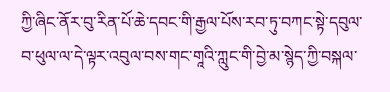ཀྱི་ཞིང་ནོར་བུ་རིན་པོ་ཆེ་དབང་གི་རྒྱལ་པོས་རབ་ཏུ་བཀང་སྟེ་དབུལ་བ་ཕུལ་ལ་དེ་ལྟར་འབུལ་བས་གང་གཱའི་ཀླུང་གི་བྱེ་མ་སྙེད་ཀྱི་བསྐལ་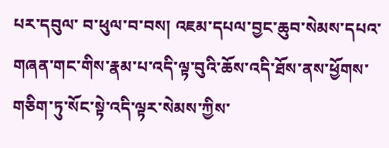པར་དབུལ་ བ་ཕུལ་བ་བས། འཇམ་དཔལ་བྱང་ཆུབ་སེམས་དཔའ་གཞན་གང་གིས་རྣམ་པ་འདི་ལྟ་བུའི་ཆོས་འདི་ཐོས་ནས་ཕྱོགས་གཅིག་ཏུ་སོང་སྟེ་འདི་ལྟར་སེམས་ཀྱིས་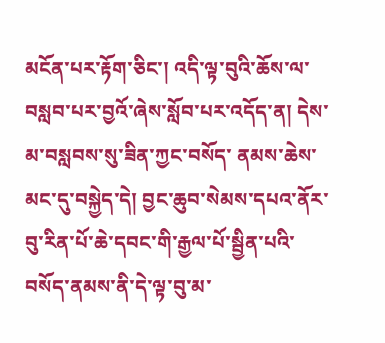མངོན་པར་རྟོག་ཅིང་། འདི་ལྟ་བུའི་ཆོས་ལ་བསླབ་པར་བྱའོ་ཞེས་སློབ་པར་འདོད་ན། དེས་མ་བསླབས་སུ་ཟིན་ཀྱང་བསོད་ ནམས་ཆེས་མང་དུ་བསྐྱེད་དེ། བྱང་ཆུབ་སེམས་དཔའ་ནོར་བུ་རིན་པོ་ཆེ་དབང་གི་རྒྱལ་པོ་སྦྱིན་པའི་བསོད་ནམས་ནི་དེ་ལྟ་བུ་མ་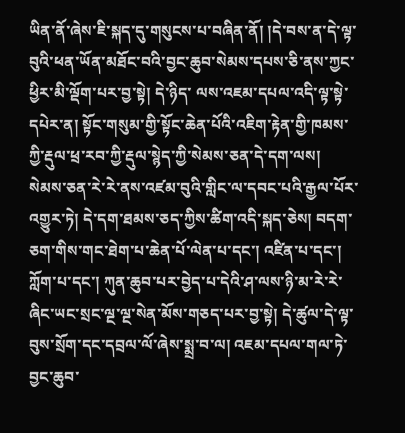ཡིན་ནོ་ཞེས་ཇི་སྐད་དུ་གསུངས་པ་བཞིན་ནོ། །དེ་བས་ན་དེ་ལྟ་བུའི་ཕན་ཡོན་མཐོང་བའི་བྱང་ཆུབ་སེམས་དཔས་ཅི་ནས་ཀྱང་ཕྱིར་མི་ལྡོག་པར་བྱ་སྟེ། དེ་ཉིད་ ལས་འཇམ་དཔལ་འདི་ལྟ་སྟེ་དཔེར་ན། སྟོང་གསུམ་གྱི་སྟོང་ཆེན་པོའི་འཇིག་རྟེན་གྱི་ཁམས་ཀྱི་རྡུལ་ཕྲ་རབ་ཀྱི་རྡུལ་སྙེད་ཀྱི་སེམས་ཅན་དེ་དག་ལས། སེམས་ཅན་རེ་རེ་ནས་འཛམ་བུའི་གླིང་ལ་དབང་པའི་རྒྱལ་པོར་འགྱུར་ཏེ། དེ་དག་ཐམས་ཅད་ཀྱིས་ཚིག་འདི་སྐད་ཅེས། བདག་ ཅག་གིས་གང་ཐེག་པ་ཆེན་པོ་ལེན་པ་དང་། འཛིན་པ་དང་། ཀློག་པ་དང་། ཀུན་ཆུབ་པར་བྱེད་པ་དེའི་ཤ་ལས་ཉི་མ་རེ་རེ་ཞིང་ཡང་སྲང་ལྔ་ལྔ་སེན་མོས་གཅད་པར་བྱ་སྟེ། དེ་ཚུལ་དེ་ལྟ་བུས་སྲོག་དང་དབྲལ་ལོ་ཞེས་སྨྲ་བ་ལ། འཇམ་དཔལ་གལ་ཏེ་བྱང་ཆུབ་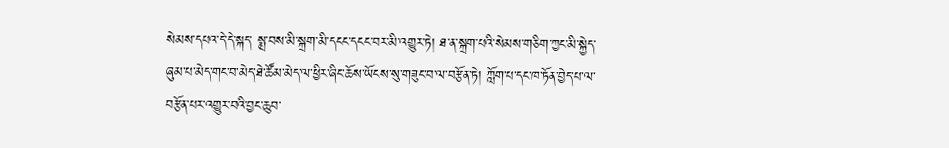སེམས་དཔའ་དེ་དེ་སྐད་ སྨྲ་བས་མི་སྐྲག་མི་དངང་དངང་བར་མི་འགྱུར་ཏེ། ཐ་ན་སྐྲག་པའི་སེམས་གཅིག་ཀྱང་མི་སྐྱེད་ཞུམ་པ་མེད་གང་བ་མེད་ཐེ་ཚོམ་མེད་ལ་ཕྱིར་ཞིང་ཆོས་ཡོངས་སུ་གཟུང་བ་ལ་བརྩོན་ཏེ། ཀློག་པ་དང་ཁ་ཏོན་བྱེད་པ་ལ་བརྩོན་པར་འགྱུར་བའི་བྱང་ཆུབ་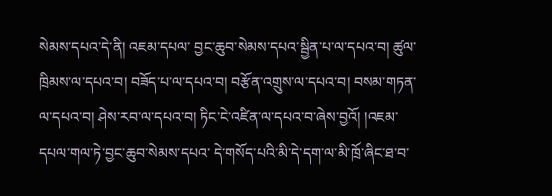སེམས་དཔའ་དེ་ནི། འཇམ་དཔལ་ བྱང་ཆུབ་སེམས་དཔའ་སྦྱིན་པ་ལ་དཔའ་བ། ཚུལ་ཁྲིམས་ལ་དཔའ་བ། བཟོད་པ་ལ་དཔའ་བ། བརྩོན་འགྲུས་ལ་དཔའ་བ། བསམ་གཏན་ལ་དཔའ་བ། ཤེས་རབ་ལ་དཔའ་བ། ཏིང་ངེ་འཛིན་ལ་དཔའ་བ་ཞེས་བྱའོ། །འཇམ་དཔལ་གལ་ཏེ་བྱང་ཆུབ་སེམས་དཔའ་ དེ་གསོད་པའི་མི་དེ་དག་ལ་མི་ཁྲོ་ཞིང་ཐ་བ་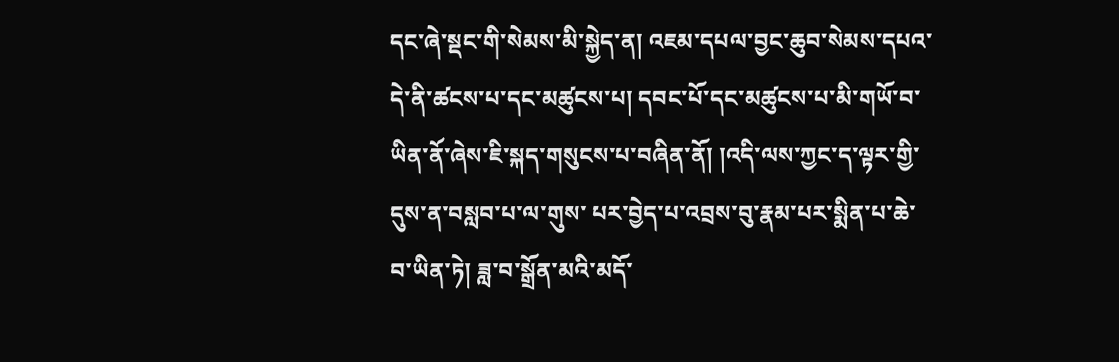དང་ཞེ་སྡང་གི་སེམས་མི་སྐྱེད་ན། འཇམ་དཔལ་བྱང་ཆུབ་སེམས་དཔའ་དེ་ནི་ཚངས་པ་དང་མཚུངས་པ། དབང་པོ་དང་མཚུངས་པ་མི་གཡོ་བ་ཡིན་ནོ་ཞེས་ཇི་སྐད་གསུངས་པ་བཞིན་ནོ། །འདི་ལས་ཀྱང་ད་ལྟར་གྱི་དུས་ན་བསླབ་པ་ལ་གུས་ པར་བྱེད་པ་འབྲས་བུ་རྣམ་པར་སྨིན་པ་ཆེ་བ་ཡིན་ཏེ། ཟླ་བ་སྒྲོན་མའི་མདོ་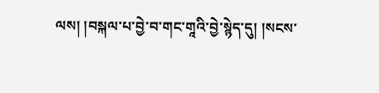ལས། །བསྐལ་པ་བྱེ་བ་གང་གཱའི་བྱེ་སྙེད་དུ། །སངས་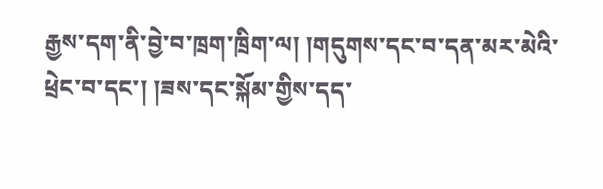རྒྱས་དག་ནི་བྱེ་བ་ཁྲག་ཁྲིག་ལ། །གདུགས་དང་བ་དན་མར་མེའི་ཕྲེང་བ་དང་། །ཟས་དང་སྐོམ་གྱིས་དད་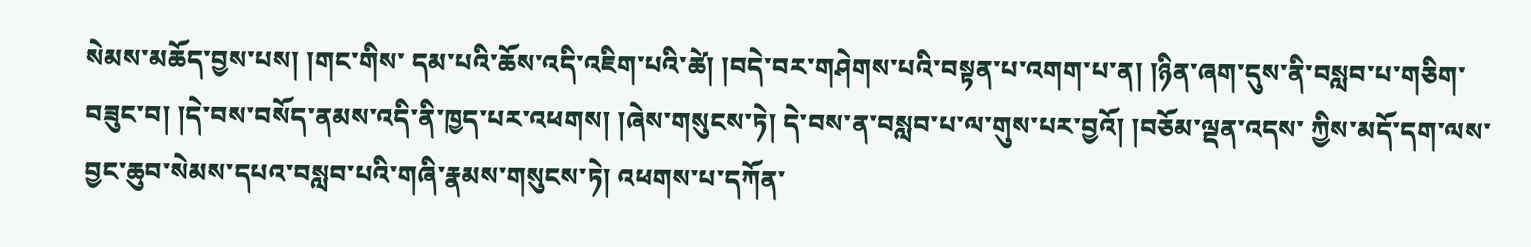སེམས་མཆོད་བྱས་པས། །གང་གིས་ དམ་པའི་ཆོས་འདི་འཇིག་པའི་ཚེ། །བདེ་བར་གཤེགས་པའི་བསྟན་པ་འགག་པ་ན། །ཉིན་ཞག་དུས་ནི་བསླབ་པ་གཅིག་བཟུང་བ། །དེ་བས་བསོད་ནམས་འདི་ནི་ཁྱད་པར་འཕགས། །ཞེས་གསུངས་ཏེ། དེ་བས་ན་བསླབ་པ་ལ་གུས་པར་བྱའོ། །བཅོམ་ལྡན་འདས་ ཀྱིས་མདོ་དག་ལས་བྱང་ཆུབ་སེམས་དཔའ་བསླབ་པའི་གཞི་རྣམས་གསུངས་ཏེ། འཕགས་པ་དཀོན་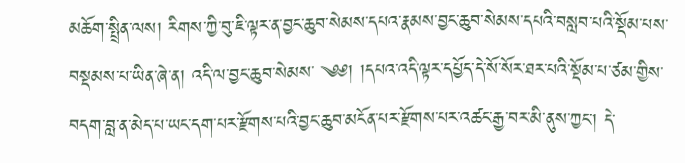མཆོག་སྤྲིན་ལས། རིགས་ཀྱི་བུ་ཇི་ལྟར་ན་བྱང་ཆུབ་སེམས་དཔའ་རྣམས་བྱང་ཆུབ་སེམས་དཔའི་བསླབ་པའི་སྡོམ་པས་བསྡམས་པ་ཡིན་ཞེ་ན། འདི་ལ་བྱང་ཆུབ་སེམས་ ༄༅། །དཔའ་འདི་ལྟར་དཔྱོད་དེ་སོ་སོར་ཐར་པའི་སྡོམ་པ་ཙམ་གྱིས་བདག་བླ་ན་མེད་པ་ཡང་དག་པར་རྫོགས་པའི་བྱང་ཆུབ་མངོན་པར་རྫོགས་པར་འཚང་རྒྱ་བར་མི་ནུས་ཀྱང་། དེ་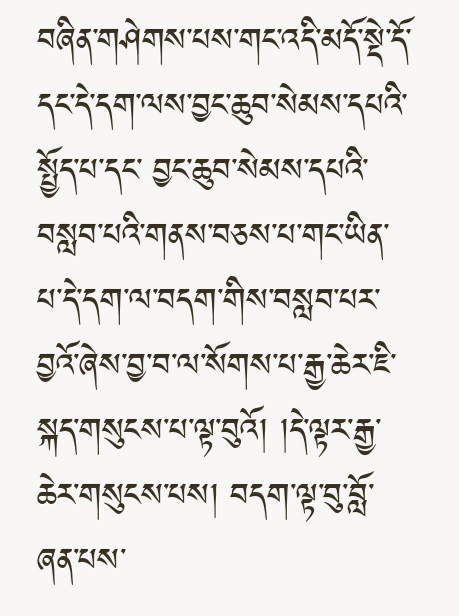བཞིན་གཤེགས་པས་གང་འདི་མདོ་སྡེ་དོ་དང་དེ་དག་ལས་བྱང་ཆུབ་སེམས་དཔའི་སྤྱོད་པ་དང་ བྱང་ཆུབ་སེམས་དཔའི་བསླབ་པའི་གནས་བཅས་པ་གང་ཡིན་པ་དེ་དག་ལ་བདག་གིས་བསླབ་པར་བྱའོ་ཞེས་བྱ་བ་ལ་སོགས་པ་རྒྱ་ཆེར་ཇི་སྐད་གསུངས་པ་ལྟ་བུའོ། །དེ་ལྟར་རྒྱ་ཆེར་གསུངས་པས། བདག་ལྟ་བུ་བློ་ཞན་པས་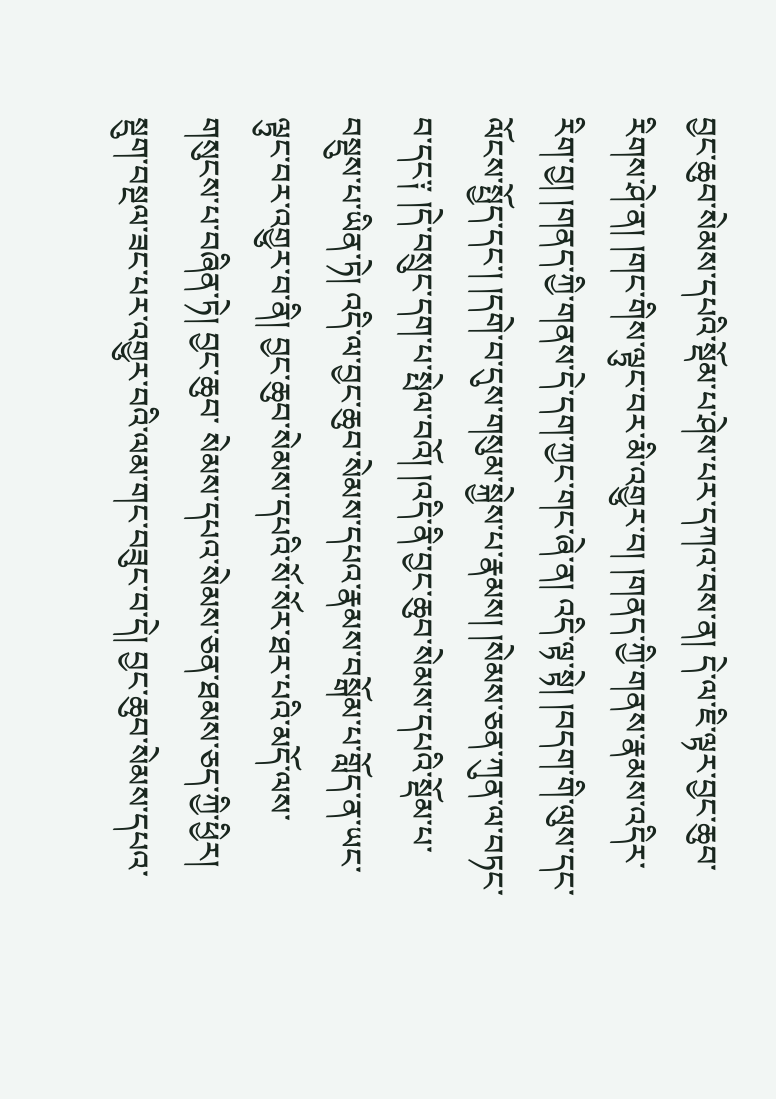བྱང་ཆུབ་སེམས་དཔའི་སྡོམ་པ་ཤེས་པར་དཀའ་བས་ན། དེ་ལ་ཇི་ལྟར་བྱང་ཆུབ་རིགས་ཤེ་ན། །གང་གིས་ལྟུང་བར་མི་འགྱུར་བ། །གནད་ཀྱི་གནས་རྣམས་འདིར་རིག་བྱ། །གནད་ཀྱི་གནས་དེ་དག་ཀྱང་གང་ཞེ་ན། འདི་ལྟ་སྟེ། །བདག་གི་ལུས་དང་ལོངས་སྤྱོད་དང་། །དགེ་བ་དུས་གསུམ་སྐྱེས་པ་རྣམས། །སེམས་ཅན་ཀུན་ལ་བཏང་ བ་དང༑ །དེ་བསྲུང་དག་པ་སྤེལ་བའོ། །འདི་ནི་བྱང་ཆུབ་སེམས་དཔའི་སྡོམ་པ་བསྡུས་པ་ཡིན་ཏེ། འདི་ལ་བྱང་ཆུབ་སེམས་དཔའ་རྣམས་བསྒོམ་པ་གློད་ན་ཡང་ལྟུང་བར་འགྱུར་བ་ནི། བྱང་ཆུབ་སེམས་དཔའི་སོ་སོར་ཐར་པའི་མདོ་ལས་གསུངས་པ་བཞིན་ཏེ། བྱང་ཆུབ་ སེམས་དཔའ་སེམས་ཅན་ཐམས་ཅད་ཀྱི་ཕྱིར། སྡུག་བསྔལ་ཟང་པར་འགྱུར་བའི་ལམ་གང་བཟུང་བ་དེ། བྱང་ཆུབ་སེམས་དཔའ་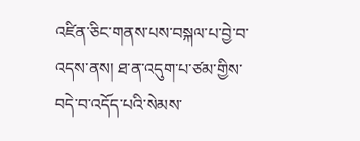འཛིན་ཅིང་གནས་པས་བསྐལ་པ་བྱེ་བ་འདས་ནས། ཐ་ན་འདུག་པ་ཙམ་གྱིས་བདེ་བ་འདོད་པའི་སེམས་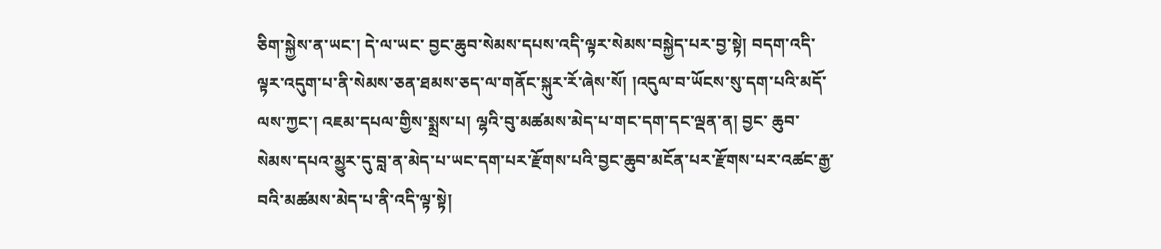ཅིག་སྐྱེས་ན་ཡང་། དེ་ལ་ཡང་ བྱང་ཆུབ་སེམས་དཔས་འདི་ལྟར་སེམས་བསྐྱེད་པར་བྱ་སྟེ། བདག་འདི་ལྟར་འདུག་པ་ནི་སེམས་ཅན་ཐམས་ཅད་ལ་གནོང་སྐུར་རོ་ཞེས་སོ། །འདུལ་བ་ཡོངས་སུ་དག་པའི་མདོ་ལས་ཀྱང་། འཇམ་དཔལ་གྱིས་སྨྲས་པ། ལྷའི་བུ་མཚམས་མེད་པ་གང་དག་དང་ལྡན་ན། བྱང་ ཆུབ་སེམས་དཔའ་མྱུར་དུ་བླ་ན་མེད་པ་ཡང་དག་པར་རྫོགས་པའི་བྱང་ཆུབ་མངོན་པར་རྫོགས་པར་འཚང་རྒྱ་བའི་མཚམས་མེད་པ་ནི་འདི་ལྟ་སྟེ།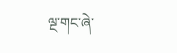ལྔ་གང་ཞེ་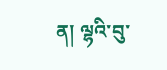ན། ལྷའི་བུ་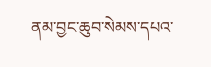ནམ་བྱང་ཆུབ་སེམས་དཔའ་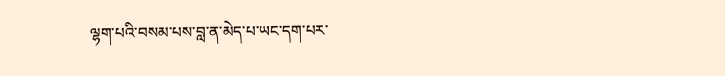ལྷག་པའི་བསམ་པས་བླ་ན་མེད་པ་ཡང་དག་པར་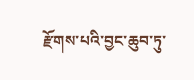རྫོགས་པའི་བྱང་ཆུབ་ཏུ་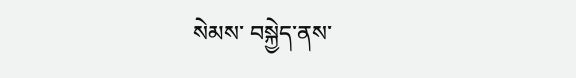སེམས་ བསྐྱེད་ནས་